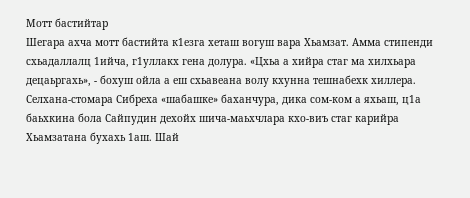Мотт бастийтар
Шегара ахча мотт бастийта к1езга хеташ вогуш вара Хьамзат. Амма стипенди схьадаллалц 1ийча, г1уллакх гена долура. «Цхьа а хийра стаг ма хилхьара децаьргахь», - бохуш ойла а еш схьавеана волу кхунна тешнабехк хиллера. Селхана-стомара Сибреха «шабашке» баханчура, дика сом-ком а яхьаш, ц1а баьхкина бола Сайпудин дехойх шича-маьхчлара кхо-виъ стаг карийра Хьамзатана бухахь 1аш. Шай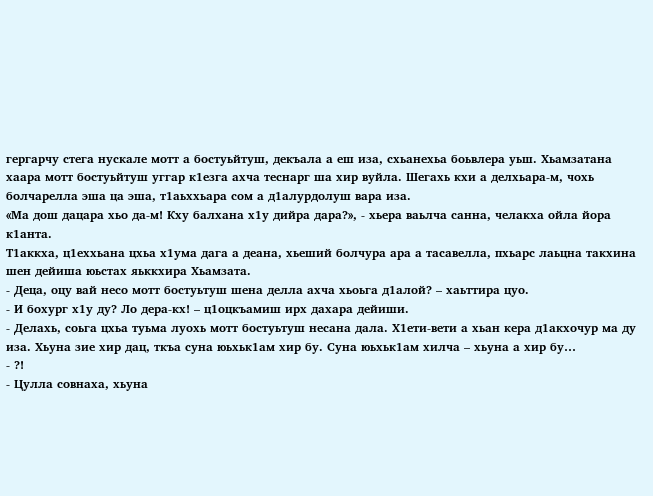гергарчу стега нускале мотт а бостуьйтуш, декъала а еш иза, схьанехьа боьвлера уьш. Хьамзатана хаара мотт бостуьйтуш уггар к1езга ахча теснарг ша хир вуйла. Шегахь кхи а делхьара-м, чохь болчарелла эша ца эша, т1аьххьара сом а д1алурдолуш вара иза.
«Ма дош дацара хьо да-м! Кху балхана х1у дийра дара?», - хьера ваьлча санна, челакха ойла йора к1анта.
Т1аккха, ц1еххьана цхьа х1ума дага а деана, хьеший болчура ара а тасавелла, пхьарс лаьцна такхина шен дейиша юьстах яьккхира Хьамзата.
- Деца, оцу вай несо мотт бостуьтуш шена делла ахча хьоьга д1алой? – хаьттира цуо.
- И бохург х1у ду? Ло дера-кх! – ц1оцкъамиш ирх дахара дейиши.
- Делахь, соьга цхьа туьма луохь мотт бостуьтуш несана дала. Х1ети-вети а хьан кера д1акхочур ма ду иза. Хьуна зие хир дац, ткъа суна юьхьк1ам хир бу. Суна юьхьк1ам хилча – хьуна а хир бу…
- ?!
- Цулла совнаха, хьуна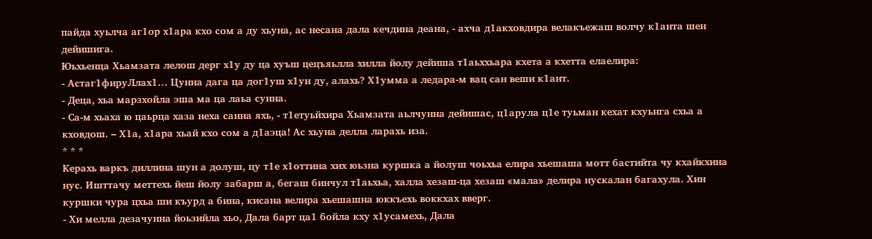пайда хуьлча аг1ор х1ара кхо сом а ду хьуна, ас несана дала кечдина деана, - ахча д1акховдира велакъежаш волчу к1анта шен дейишига.
Юьхьенца Хьамзата лелош дерг х1у ду ца хуъш цецъяьлла хилла йолу дейиша т1аьххьара кхета а кхетта елаелира:
- Астаг1фируЛлах1… Цунна дага ца дог1уш х1ун ду, алахь? Х1умма а ледара-м вац сан веши к1ант.
- Деца, хьа марзхойла эша ма ца лаьа сунна.
- Са-м хьаха ю цаьрца хаза неха санна яхь, - т1етуьйхира Хьамзата аьлчунна дейишас, ц1арула ц1е туьман кехат кхуьнга схьа а кховдош. – Х1а, х1ара хьай кхо сом а д1аэца! Ас хьуна делла ларахь иза.
* * *
Керахь варкъ диллина шун а долуш, цу т1е х1оттина хих юьзна куршка а йолуш чоьхьа елира хьешаша мотт бастийта чу кхайкхина нус. Ишттачу меттехь йеш йолу забарш а, бегаш бинчул т1аьхьа, халла хезаш-ца хезаш «мала» делира нускалан багахула. Хин куршки чура цхьа ши къурд а бина, кисана велира хьешашна юккъехь воккхах вверг.
- Хи мелла дезачунна йоьзийла хьо, Дала барт ца1 бойла кху х1усамехь, Дала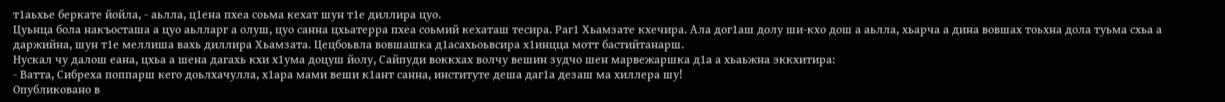т1аьхье беркате йойла, - аьлла, ц1ена пхеа соьма кехат шун т1е диллира цуо.
Цуьнца бола накъосташа а цуо аьлларг а олуш, цуо санна цхьатерра пхеа соьмий кехаташ тесира. Раг1 Хьамзате кхечира. Ала дог1аш долу ши-кхо дош а аьлла, хьарча а дина вовшах тоьхна дола туьма схьа а даржийна, шун т1е меллиша вахь диллира Хьамзата. Цецбоьвла вовшашка д1асахьоьвсира х1инцца мотт бастийтанарш.
Нускал чу далош еана, цхьа а шена дагахь кхи х1ума доцуш йолу, Сайпуди воккхах волчу вешин зудчо шен марвежаршка д1а а хьаьжна эккхитира:
- Ватта, Сибреха поппарш кего доьлхачулла, х1ара мами веши к1ант санна, институте деша даг1а дезаш ма хиллера шу!
Опубликовано в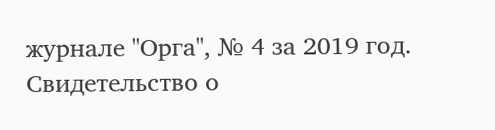журнале "Орга", № 4 за 2019 год.
Свидетельство о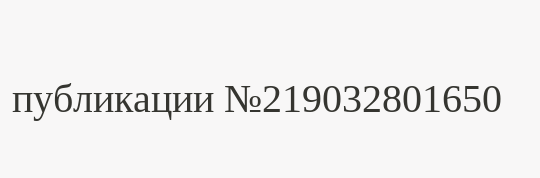публикации №219032801650